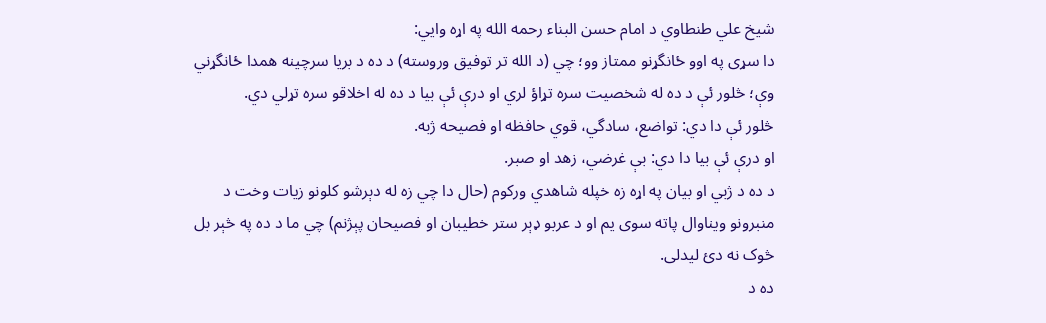شیخ علي طنطاوي د امام حسن البناء رحمه الله په اړه وایي:
دا سړی په اوو ځانگړنو ممتاز وو؛ چي (د الله تر توفیق وروسته) د ده د بریا سرچینه همدا ځانگړني وې؛ څلور ئې د ده له شخصیت سره تړاؤ لري او درې ئې بیا د ده له اخلاقو سره تړلي دي.
څلور ئې دا دي: تواضع، سادگي، قوي حافظه او فصیحه ژبه.
او درې ئې بیا دا دي: بې غرضي، زهد او صبر.
د ده د ژبي او بیان په اړه زه خپله شاهدي ورکوم (حال دا چي زه له دېرشو کلونو زیات وخت د منبرونو ویناوال پاته سوی یم او د عربو ډېر ستر خطیبان او فصیحان پېژنم) چي ما د ده په څېر بل څوک نه دئ لیدلی.
ده د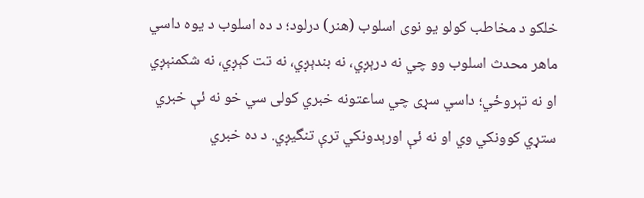خلکو د مخاطب کولو یو نوی اسلوب (هنر) درلود؛ د ده اسلوب د یوه داسي ماهر محدث اسلوب وو چي نه درېږي، نه بندېږي، نه تت کېږي، نه شکمنېږي او نه تېروځي؛ داسي سړی چي ساعتونه خبري کولی سي خو نه ئې خبري ستړي کوونکي وي او نه ئې اورېدونکي ترې تنگیږي. د ده خبري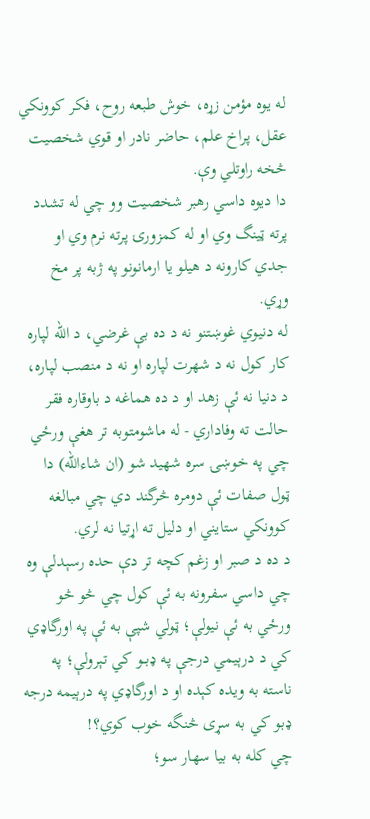له یوه مؤمن زړه، خوش طبعه روح، فکر کوونکي عقل، پراخ علم، حاضر نادر او قوي شخصیت څخه راوتلي وې.
دا دیوه داسي رهبر شخصیت وو چي له تشدد پرته ټینگ وي او له کمزورۍ پرته نرم وي او جدي کارونه د هیلو یا ارمانونو په ژبه پر مخ وړي.
له دنیوي غوښتنو نه د ده بې غرضي، د الله لپاره کار کول نه د شهرت لپاره او نه د منصب لپاره، د دنیا نه ئې زهد او د ده هماغه د باوقاره فقر حالت ته وفاداري - له ماشومتوبه تر هغې ورځي چي په خوښۍ سره شهید شو (ان شاءالله) دا ټول صفات ئې دومره څرگند دي چي مبالغه کوونکي ستایني او دلیل ته اړتیا نه لري.
د ده د صبر او زغم کچه تر دې حده رسېدلې وه چي داسي سفرونه به ئې کول چي څو څو ورځي به ئې نیولې؛ ټولي شپې به ئې په اورگاډي کي د درېیمي درجې په ډبــو کي تېرولې؛ په ناسته به ویده کېده او د اورگاډي په درېیمه درجه ډبو کي به سړی څنگه خوب کوي؟!
چي کله به بیا سهار سو؛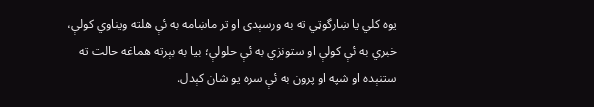یوه کلي یا ښارگوټي ته به ورسېدی او تر ماښامه به ئې هلته ویناوي کولې، خبري به ئې کولې او ستونزي به ئې حلولې؛ بیا به بېرته هماغه حالت ته ستنېده او شپه او پرون به ئې سره یو شان کېدل.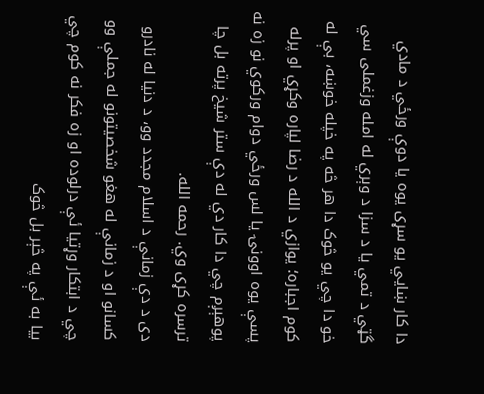دا کار ښايي یو سړی یوه یا دوې ورځي د مادي گټي د تمي یا د سزا د وېري له امله وزغملی سي خو دا چي یو څوک دا هر څه په خپله خوښه، بې له کوم اجباره؛ یوازي د الله د رضا لپاره وکړي او پرله پسې یوه اوونۍ یا لس ورځي دوام ورکوي نو زه نه پوهېږم چي دا کار دي له دې ستر شیخ پرته بل چا ترسره کړی وي. رحمه الله.
دی د دې زمانې د اسلام مجدد وو، د دنیا له نادرو کسانو او د زمانې له هغو شخصیتونو له جملې وو چي د ابتکار وړتیا ئې درلوده او زه فکر نه کوم چي بیا به ئې په څېر بل څوک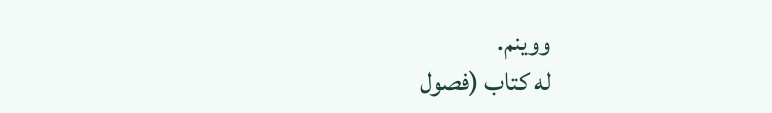ووینم.
له کتاب (فصول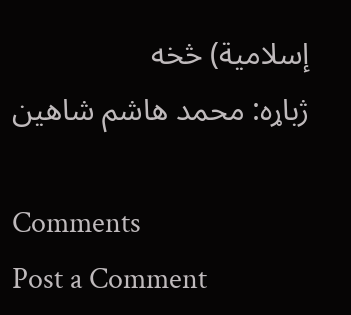إسلامية) څخه
ژباړه: محمد هاشم شاهین

Comments
Post a Comment